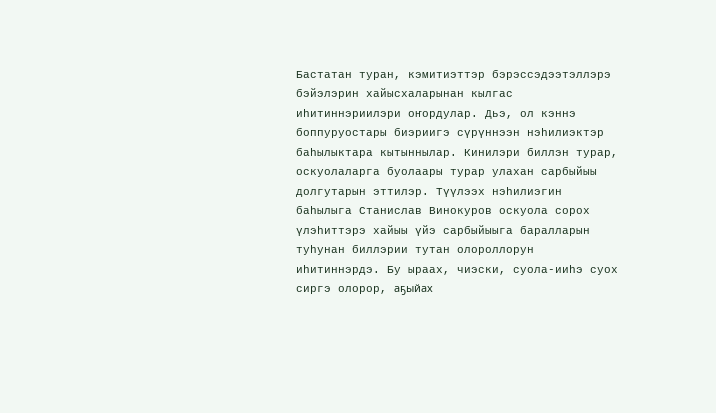Бастатан туран, кэмитиэттэр бэрэссэдээтэллэрэ бэйэлэрин хайысхаларынан кылгас иһитиннэриилэри оҥордулар. Дьэ, ол кэннэ боппуруостары биэриигэ сүрүннээн нэһилиэктэр баһылыктара кытыннылар. Кинилэри биллэн турар, оскуолаларга буолаары турар улахан сарбыйыы долгутарын эттилэр. Түүлээх нэһилиэгин баһылыга Станислав Винокуров оскуола сорох үлэһиттэрэ хайыы үйэ сарбыйыыга баралларын туһунан биллэрии тутан олороллорун иһитиннэрдэ. Бу ыраах, чиэски, суола-ииһэ суох сиргэ олорор, аҕыйах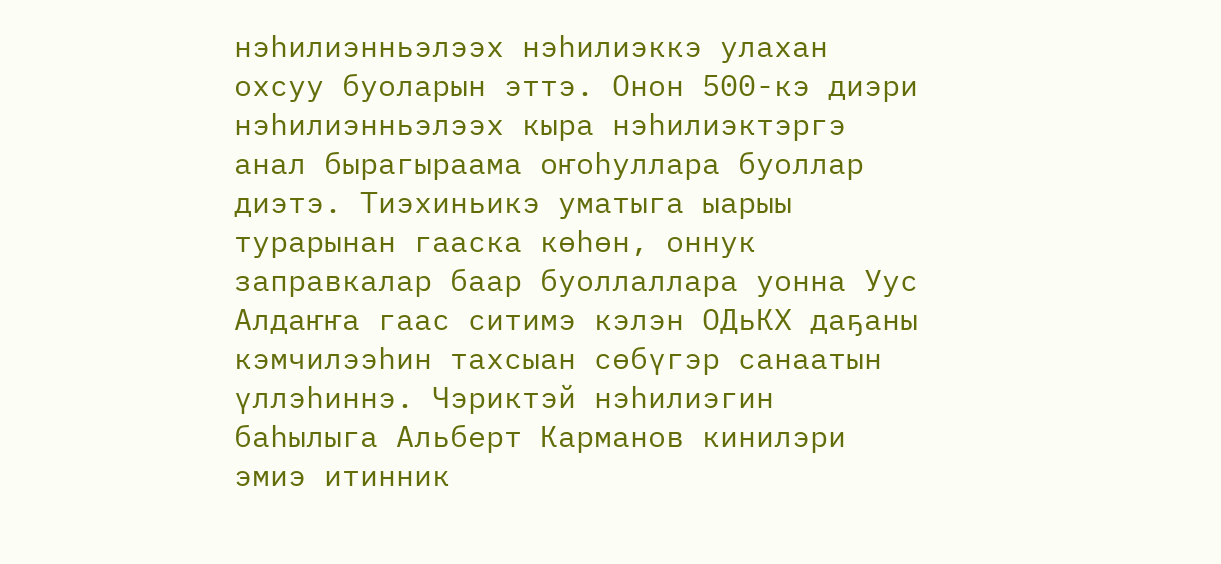нэһилиэнньэлээх нэһилиэккэ улахан охсуу буоларын эттэ. Онон 500-кэ диэри нэһилиэнньэлээх кыра нэһилиэктэргэ анал бырагыраама оҥоһуллара буоллар диэтэ. Тиэхиньикэ уматыга ыарыы турарынан гааска көһөн, оннук заправкалар баар буоллаллара уонна Уус Алдаҥҥа гаас ситимэ кэлэн ОДьКХ даҕаны кэмчилээһин тахсыан сөбүгэр санаатын үллэһиннэ. Чэриктэй нэһилиэгин баһылыга Альберт Карманов кинилэри эмиэ итинник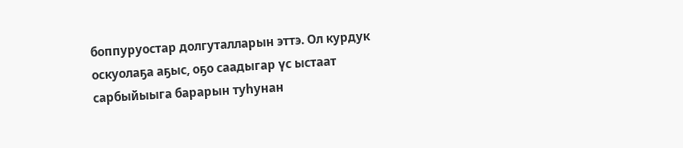боппуруостар долгуталларын эттэ. Ол курдук оскуолаҕа аҕыс, оҕо саадыгар үс ыстаат сарбыйыыга барарын туһунан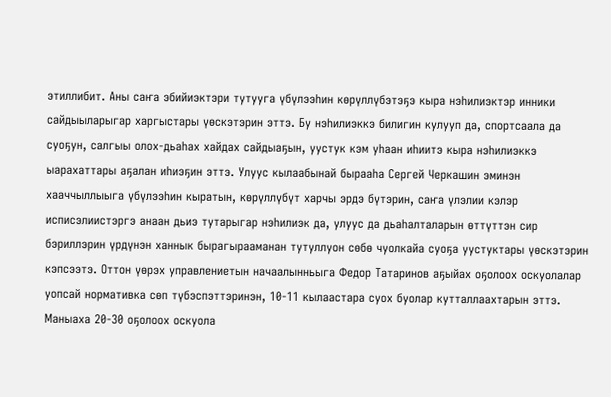этиллибит. Аны саҥа эбийиэктэри тутууга үбүлээһин көрүллүбэтэҕэ кыра нэһилиэктэр инники сайдыыларыгар харгыстары үөскэтэрин эттэ. Бу нэһилиэккэ билигин кулууп да, спортсаала да суоҕун, салгыы олох-дьаһах хайдах сайдыаҕын, уустук кэм уһаан иһиитэ кыра нэһилиэккэ ыарахаттары аҕалан иһиэҕин эттэ. Улуус кылаабынай бырааһа Сергей Черкашин эминэн хааччыллыыга үбүлээһин кыратын, көрүллүбүт харчы эрдэ бүтэрин, саҥа үлэлии кэлэр исписэлиистэргэ анаан дьиэ тутарыгар нэһилиэк да, улуус да дьаһалталарын өттүттэн сир бэриллэрин үрдүнэн ханнык бырагырааманан тутуллуон сөбө чуолкайа суоҕа уустуктары үөскэтэрин кэпсээтэ. Оттон үөрэх управлениетын начаалынньыга Федор Татаринов аҕыйах оҕолоох оскуолалар уопсай нормативка сөп түбэспэттэринэн, 10-11 кылаастара суох буолар кутталлаахтарын эттэ. Маныаха 20-30 оҕолоох оскуола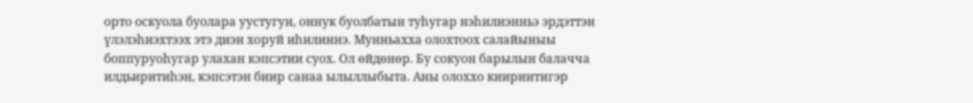орто оскуола буолара уустугун, оннук буолбатын туһугар нэһилиэнньэ эрдэттэн үлэлэһиэхтээх этэ диэн хоруй иһилиннэ. Мунньахха олохтоох салайыныы боппуруоһугар улахан кэпсэтии суох. Ол өйдөнөр. Бу сокуон барылын балачча илдьиритиһэн, кэпсэтэн биир санаа ылыллыбыта. Аны олоххо киириитигэр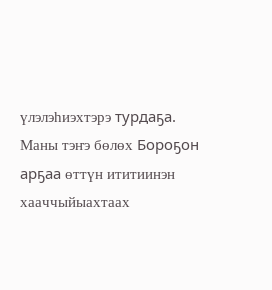үлэлэһиэхтэрэ турдаҕа. Маны тэҥэ бөлөх Бороҕон арҕаа өттүн ититиинэн хааччыйыахтаах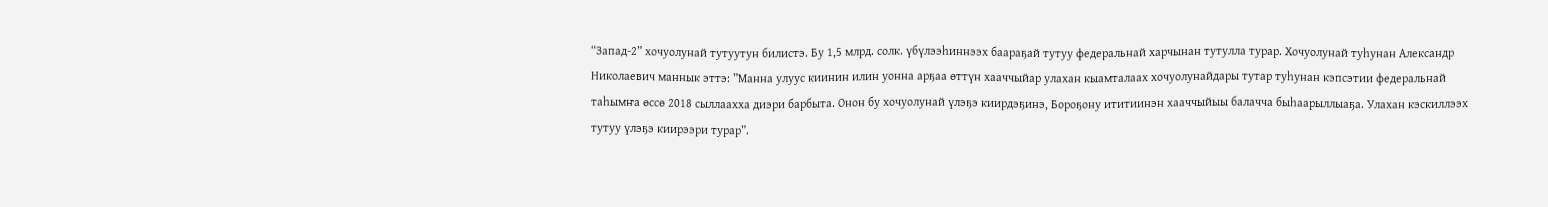“Запад-2” хочуолунай тутуутун билистэ. Бу 1,5 млрд. солк. үбүлээһиннээх баараҕай тутуу федеральнай харчынан тутулла турар. Хочуолунай туһунан Александр Николаевич маннык эттэ: ”Манна улуус киинин илин уонна арҕаа өттүн хааччыйар улахан кыамталаах хочуолунайдары тутар туһунан кэпсэтии федеральнай таһымҥа өссө 2018 сыллаахха диэри барбыта. Онон бу хочуолунай үлэҕэ киирдэҕинэ, Бороҕону ититиинэн хааччыйыы балачча быһаарыллыаҕа. Улахан кэскиллээх тутуу үлэҕэ киирээри турар”.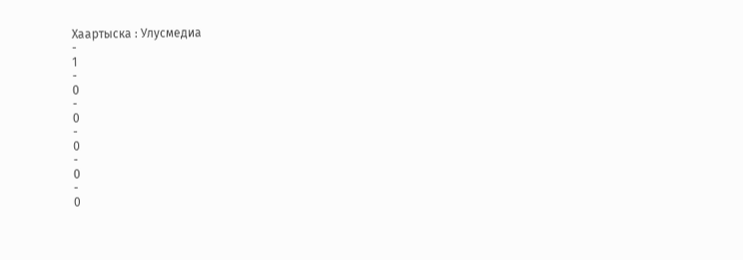Хаартыска : Улусмедиа
-
1
-
0
-
0
-
0
-
0
-
0